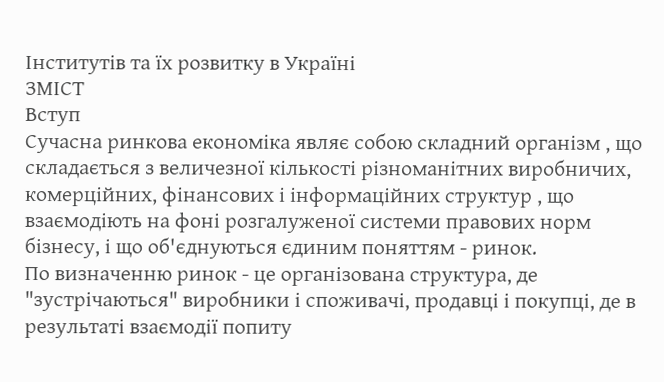Iнститутів та їх розвитку в Україні
ЗМІСТ
Вступ
Сучасна ринкова економіка являє собою складний організм , що складається з величезної кількості різноманітних виробничих, комерційних, фінансових і інформаційних структур , що взаємодіють на фоні розгалуженої системи правових норм бізнесу, і що об'єднуються єдиним поняттям - ринок.
По визначенню ринок - це організована структура, де "зустрічаються" виробники і споживачі, продавці і покупці, де в результаті взаємодії попиту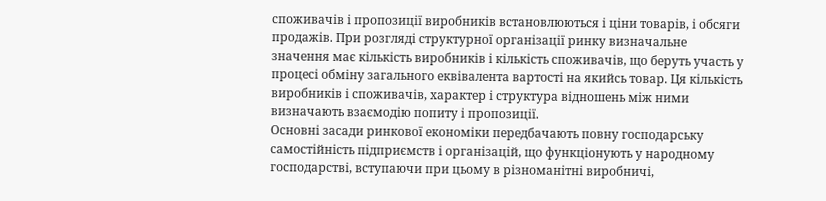споживачів і пропозиції виробників встановлюються і ціни товарів, і обсяги продажів. При розгляді структурної організації ринку визначальне значення має кількість виробників і кількість споживачів, що беруть участь у процесі обміну загального еквівалента вартості на якийсь товар. Ця кількість виробників і споживачів, характер і структура відношень між ними визначають взаємодію попиту і пропозиції.
Основні засади ринкової економіки передбачають повну господарську самостійність підприємств і організацій, що функціонують у народному господарстві, вступаючи при цьому в різноманітні виробничі,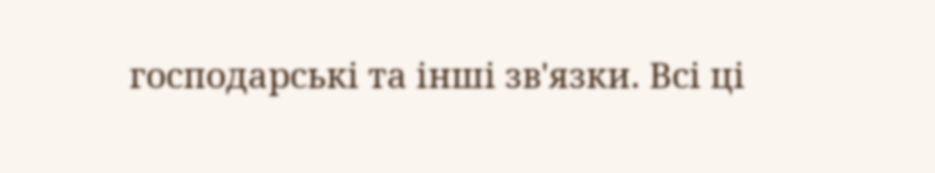господарські та інші зв'язки. Всі ці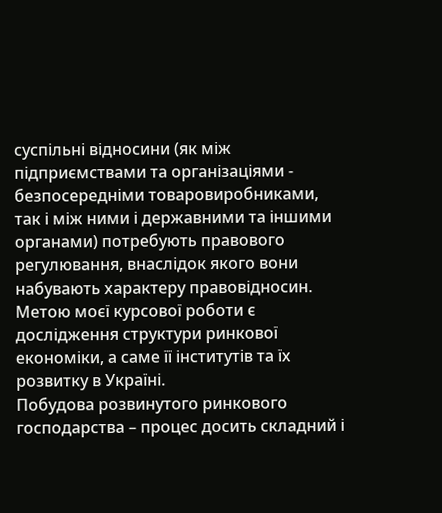суспільні відносини (як між підприємствами та організаціями - безпосередніми товаровиробниками, так і між ними і державними та іншими органами) потребують правового регулювання, внаслідок якого вони набувають характеру правовідносин.
Метою моєї курсової роботи є дослідження структури ринкової економіки, а саме її інститутів та їх розвитку в Україні.
Побудова розвинутого ринкового господарства – процес досить складний і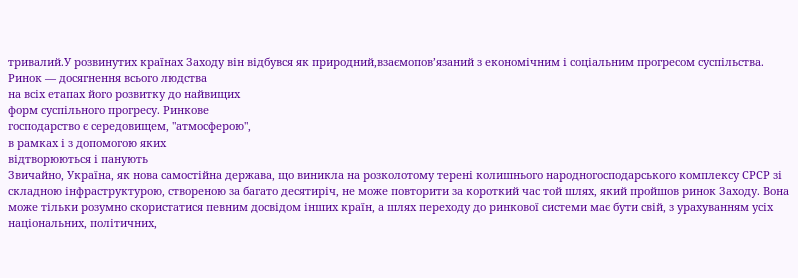тривалий.У розвинутих країнах Заходу він відбувся як природний,взаємопов’язаний з економічним і соціальним прогресом суспільства.
Ринок — досягнення всього людства
на всіх етапах його розвитку до найвищих
форм суспільного прогресу. Ринкове
господарство є середовищем, "атмосферою",
в рамках і з допомогою яких
відтворюються і панують
Звичайно, Україна, як нова самостійна держава, що виникла на розколотому терені колишнього народногосподарського комплексу СРСР зі складною інфраструктурою, створеною за багато десятиріч, не може повторити за короткий час той шлях, який пройшов ринок Заходу. Вона може тільки розумно скористатися певним досвідом інших країн, а шлях переходу до ринкової системи має бути свій, з урахуванням усіх національних, політичних,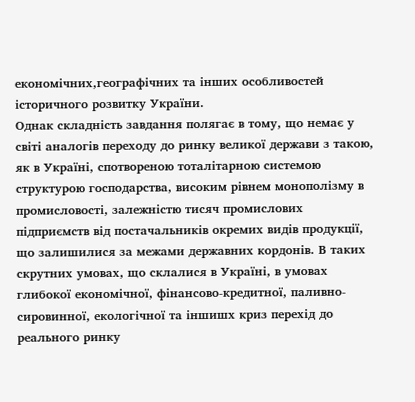економічних,географічних та інших особливостей історичного розвитку України.
Однак складність завдання полягає в тому, що немає у світі аналогів переходу до ринку великої держави з такою, як в Україні, спотвореною тоталітарною системою структурою господарства, високим рівнем монополізму в промисловості, залежністю тисяч промислових підприємств від постачальників окремих видів продукції, що залишилися за межами державних кордонів. В таких скрутних умовах, що склалися в Україні, в умовах глибокої економічної, фінансово-кредитної, паливно-сировинної, екологічної та іншишх криз перехід до реального ринку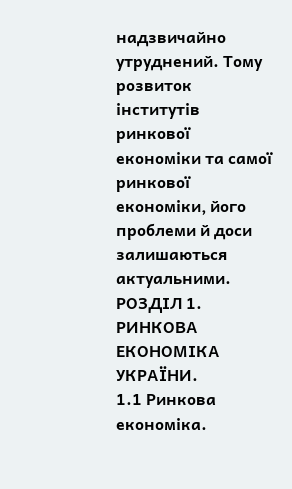надзвичайно утруднений. Тому розвиток інститутів ринкової економіки та самої ринкової економіки, його проблеми й доси залишаються актуальними.
РОЗДІЛ 1. РИНКОВА ЕКОНОМІКА УКРАЇНИ.
1.1 Ринкова економіка.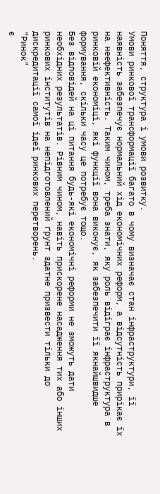Поняття, структура і умови розвитку.
Умови ринкової трансформації багато в чому визначає стан інфраструктури, її наявність забезпечує нормальний хід економічних реформ, а відсутність прирікає їх на неефективність. Таким чином, треба знати, яку роль відіграє інфраструктура в ринковій економіці, які функції вона виконує, як забезпечити її якнайшвидше формування, скільки часу це потребує тощо.
Без відповідей на ці питання будь-які економічні реформи не зможуть дати необхідних результатів. Рівним чином, навіть прискорене насадження тих або інших ринкових інститутів на непідготовлений ґрунт здатне призвести тільки до дискредитації самої ідеї ринкових перетворень.
"Ринок"
є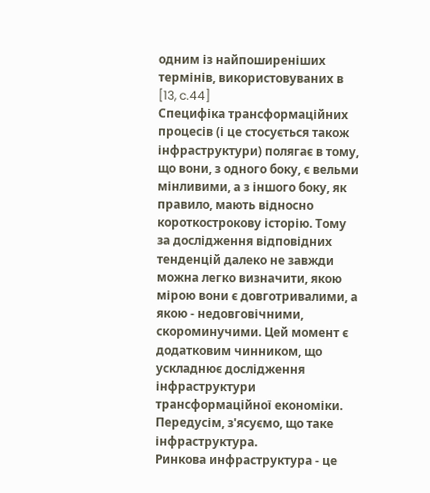одним із найпоширеніших
термінів, використовуваних в
[13, c.44]
Специфіка трансформаційних процесів (і це стосується також інфраструктури) полягає в тому, що вони, з одного боку, є вельми мінливими, а з іншого боку, як правило, мають відносно короткострокову історію. Тому за дослідження відповідних тенденцій далеко не завжди можна легко визначити, якою мірою вони є довготривалими, а якою - недовговічними, скороминучими. Цей момент є додатковим чинником, що ускладнює дослідження інфраструктури трансформаційної економіки.
Передусім, з'ясуємо, що таке інфраструктура.
Ринкова инфраструктура - це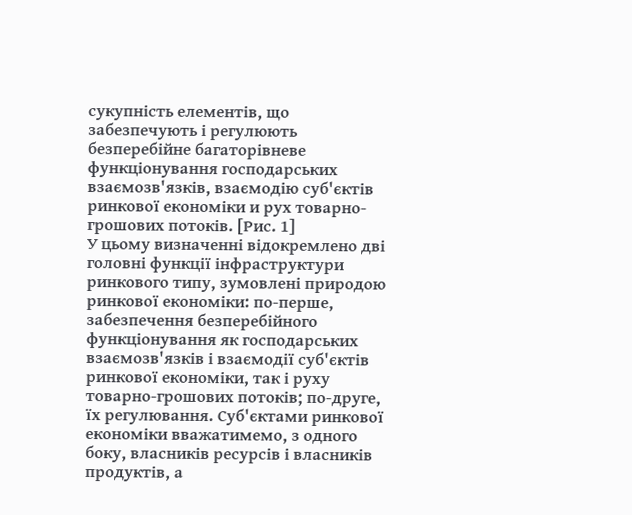сукупність елементів, що забезпечують і регулюють безперебійне багаторівневе функціонування господарських взаємозв'язків, взаємодію суб'єктів ринкової економіки и рух товарно-грошових потоків. [Рис. 1]
У цьому визначенні відокремлено дві головні функції інфраструктури ринкового типу, зумовлені природою ринкової економіки: по-перше, забезпечення безперебійного функціонування як господарських взаємозв'язків і взаємодії суб'єктів ринкової економіки, так і руху товарно-грошових потоків; по-друге, їх регулювання. Суб'єктами ринкової економіки вважатимемо, з одного боку, власників ресурсів і власників продуктів, а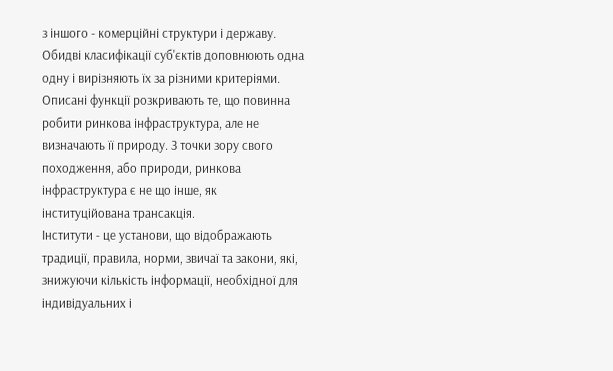з іншого - комерційні структури і державу. Обидві класифікації суб'єктів доповнюють одна одну і вирізняють їх за різними критеріями.
Описані функції розкривають те, що повинна робити ринкова інфраструктура, але не визначають її природу. З точки зору свого походження, або природи, ринкова інфраструктура є не що інше, як інституційована трансакція.
Інститути - це установи, що відображають традиції, правила, норми, звичаї та закони, які, знижуючи кількість інформації, необхідної для індивідуальних і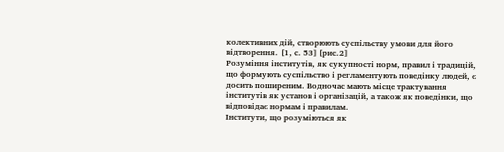колективних дій, створюють суспільству умови для його відтворення. [1, с. 53][рис.2]
Розуміння інститутів, як сукупності норм, правил і традицій, що формують суспільство і регламентують поведінку людей, є досить поширеним. Водночас мають місце трактування інститутів як установ і організацій, а також як поведінки, що відповідає нормам і правилам.
Інститути, що розуміються як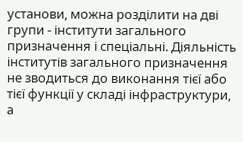установи, можна розділити на дві групи - інститути загального призначення і спеціальні. Діяльність інститутів загального призначення не зводиться до виконання тієї або тієї функції у складі інфраструктури, а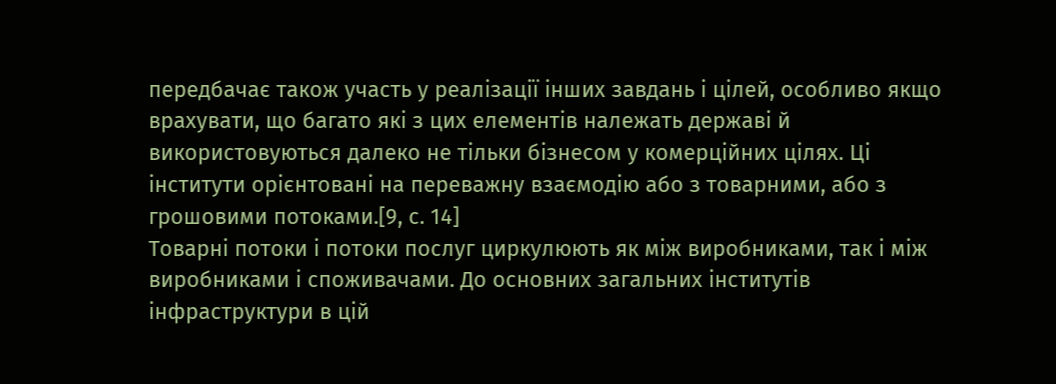передбачає також участь у реалізації інших завдань і цілей, особливо якщо врахувати, що багато які з цих елементів належать державі й використовуються далеко не тільки бізнесом у комерційних цілях. Ці інститути орієнтовані на переважну взаємодію або з товарними, або з грошовими потоками.[9, с. 14]
Товарні потоки і потоки послуг циркулюють як між виробниками, так і між виробниками і споживачами. До основних загальних інститутів інфраструктури в цій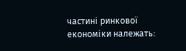частині ринкової економіки належать: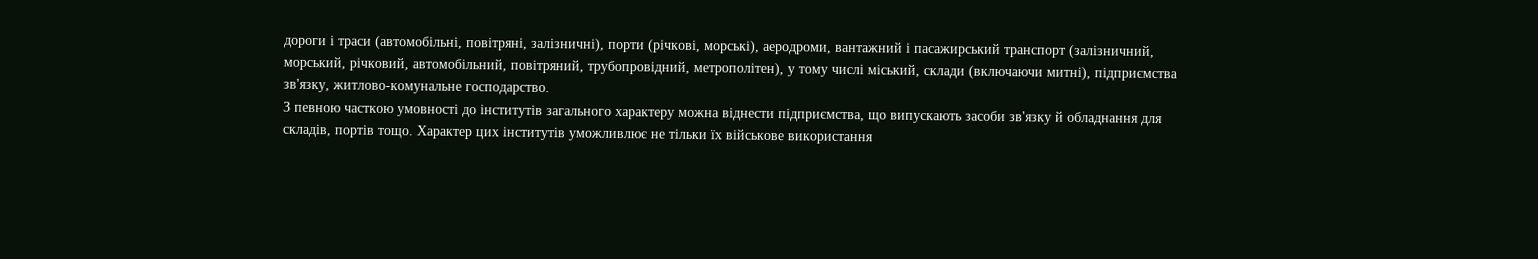дороги і траси (автомобільні, повітряні, залізничні), порти (річкові, морські), аеродроми, вантажний і пасажирський транспорт (залізничний, морський, річковий, автомобільний, повітряний, трубопровідний, метрополітен), у тому числі міський, склади (включаючи митні), підприємства зв'язку, житлово-комунальне господарство.
З певною часткою умовності до інститутів загального характеру можна віднести підприємства, що випускають засоби зв'язку й обладнання для складів, портів тощо. Характер цих інститутів уможливлює не тільки їх військове використання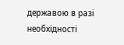державою в разі необхідності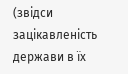(звідси зацікавленість держави в їх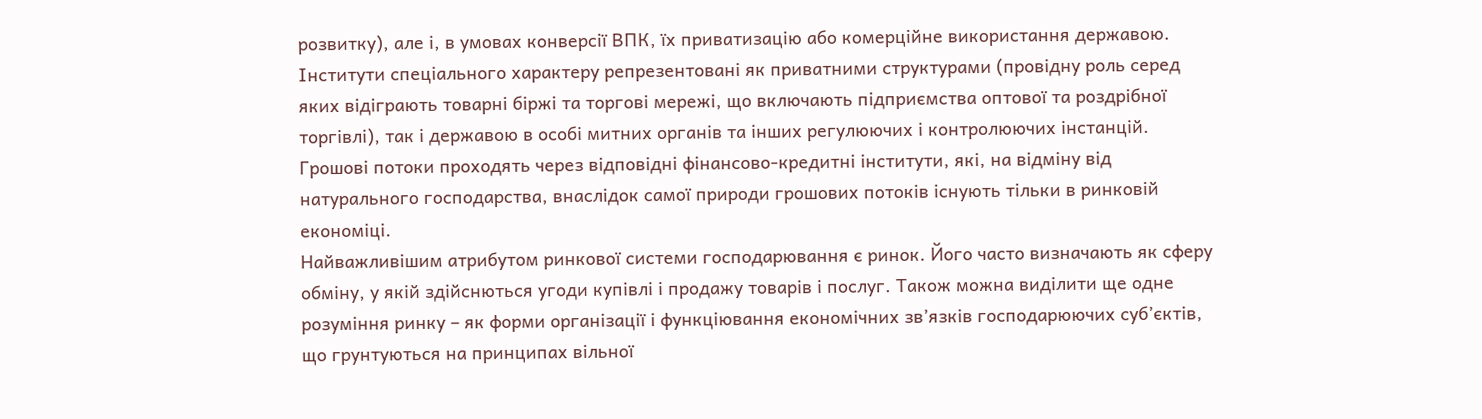розвитку), але і, в умовах конверсії ВПК, їх приватизацію або комерційне використання державою.
Інститути спеціального характеру репрезентовані як приватними структурами (провідну роль серед яких відіграють товарні біржі та торгові мережі, що включають підприємства оптової та роздрібної торгівлі), так і державою в особі митних органів та інших регулюючих і контролюючих інстанцій.
Грошові потоки проходять через відповідні фінансово-кредитні інститути, які, на відміну від натурального господарства, внаслідок самої природи грошових потоків існують тільки в ринковій економіці.
Найважливішим атрибутом ринкової системи господарювання є ринок. Його часто визначають як сферу обміну, у якій здійснються угоди купівлі і продажу товарів і послуг. Також можна виділити ще одне розуміння ринку – як форми організації і функціювання економічних зв’язків господарюючих суб’єктів, що грунтуються на принципах вільної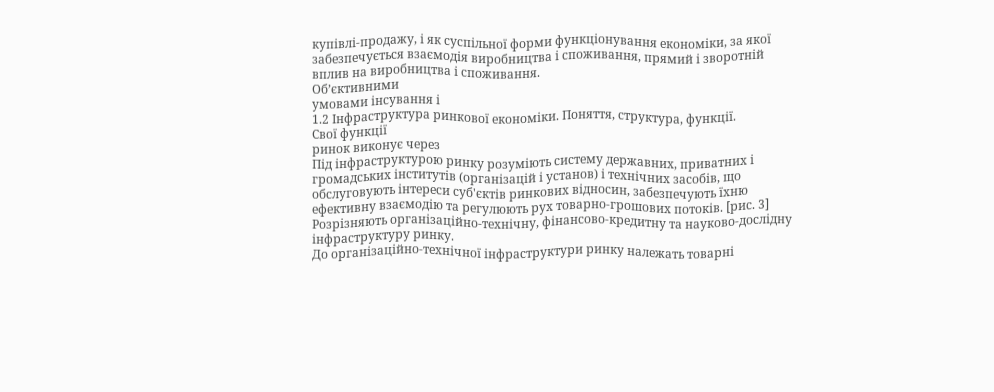купівлі-продажу, і як суспільної форми функціонування економіки, за якої забезпечується взаємодія виробництва і споживання, прямий і зворотній вплив на виробництва і споживання.
Об’єктивними
умовами інсування і
1.2 Інфраструктура ринкової економіки. Поняття, структура, функції.
Свої функції
ринок виконує через
Під інфраструктурою ринку розуміють систему державних, приватних і громадських інститутів (організацій і установ) і технічних засобів, що обслуговують інтереси суб'єктів ринкових відносин, забезпечують їхню ефективну взаємодію та регулюють рух товарно-грошових потоків. [рис. 3]
Розрізняють організаційно-технічну, фінансово-кредитну та науково-дослідну інфраструктуру ринку.
До організаційно-технічної інфраструктури ринку належать товарні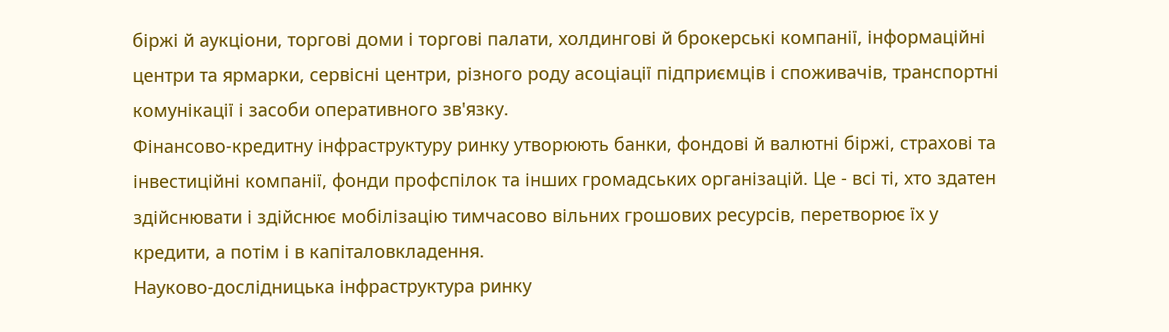біржі й аукціони, торгові доми і торгові палати, холдингові й брокерські компанії, інформаційні центри та ярмарки, сервісні центри, різного роду асоціації підприємців і споживачів, транспортні комунікації і засоби оперативного зв'язку.
Фінансово-кредитну інфраструктуру ринку утворюють банки, фондові й валютні біржі, страхові та інвестиційні компанії, фонди профспілок та інших громадських організацій. Це - всі ті, хто здатен здійснювати і здійснює мобілізацію тимчасово вільних грошових ресурсів, перетворює їх у кредити, а потім і в капіталовкладення.
Науково-дослідницька інфраструктура ринку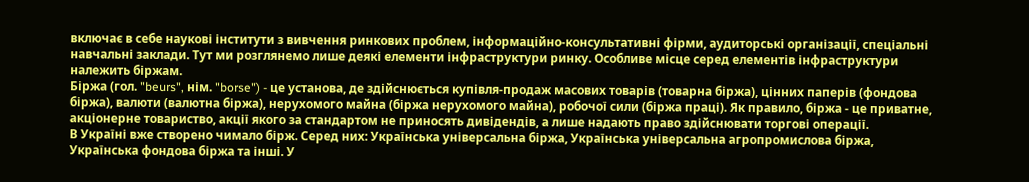включає в себе наукові інститути з вивчення ринкових проблем, інформаційно-консультативні фірми, аудиторські організації, спеціальні навчальні заклади. Тут ми розглянемо лише деякі елементи інфраструктури ринку. Особливе місце серед елементів інфраструктури належить біржам.
Біржа (гол. "beurs", нім. "borse") - це установа, де здійснюється купівля-продаж масових товарів (товарна біржа), цінних паперів (фондова біржа), валюти (валютна біржа), нерухомого майна (біржа нерухомого майна), робочої сили (біржа праці). Як правило, біржа - це приватне, акціонерне товариство, акції якого за стандартом не приносять дивідендів, а лише надають право здійснювати торгові операції.
В Україні вже створено чимало бірж. Серед них: Українська універсальна біржа, Українська універсальна агропромислова біржа, Українська фондова біржа та інші. У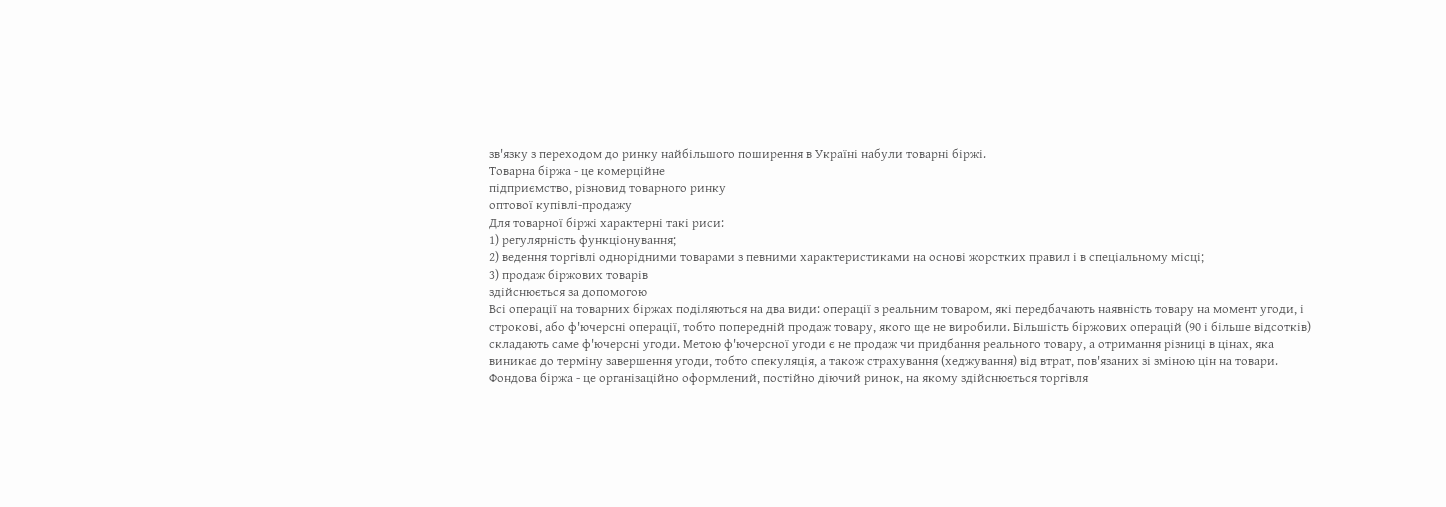зв'язку з переходом до ринку найбільшого поширення в Україні набули товарні біржі.
Товарна біржа - це комерційне
підприємство, різновид товарного ринку
оптової купівлі-продажу
Для товарної біржі характерні такі риси:
1) регулярність функціонування;
2) ведення торгівлі однорідними товарами з певними характеристиками на основі жорстких правил і в спеціальному місці;
3) продаж біржових товарів
здійснюється за допомогою
Всі операції на товарних біржах поділяються на два види: операції з реальним товаром, які передбачають наявність товару на момент угоди, і строкові, або ф'ючерсні операції, тобто попередній продаж товару, якого ще не виробили. Більшість біржових операцій (90 і більше відсотків) складають саме ф'ючерсні угоди. Метою ф'ючерсної угоди є не продаж чи придбання реального товару, а отримання різниці в цінах, яка виникає до терміну завершення угоди, тобто спекуляція, а також страхування (хеджування) від втрат, пов'язаних зі зміною цін на товари.
Фондова біржа - це організаційно оформлений, постійно діючий ринок, на якому здійснюється торгівля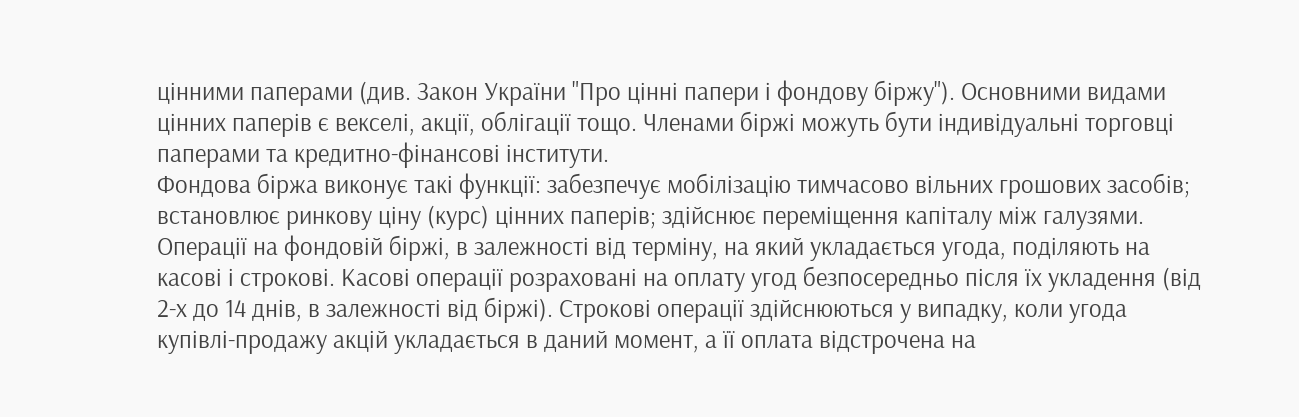цінними паперами (див. Закон України "Про цінні папери і фондову біржу"). Основними видами цінних паперів є векселі, акції, облігації тощо. Членами біржі можуть бути індивідуальні торговці паперами та кредитно-фінансові інститути.
Фондова біржа виконує такі функції: забезпечує мобілізацію тимчасово вільних грошових засобів; встановлює ринкову ціну (курс) цінних паперів; здійснює переміщення капіталу між галузями. Операції на фондовій біржі, в залежності від терміну, на який укладається угода, поділяють на касові і строкові. Касові операції розраховані на оплату угод безпосередньо після їх укладення (від 2-х до 14 днів, в залежності від біржі). Строкові операції здійснюються у випадку, коли угода купівлі-продажу акцій укладається в даний момент, а її оплата відстрочена на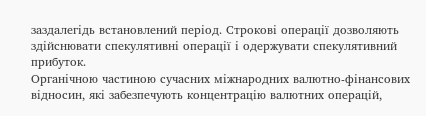заздалегідь встановлений період. Строкові операції дозволяють здійснювати спекулятивні операції і одержувати спекулятивний прибуток.
Органічною частиною сучасних міжнародних валютно-фінансових відносин, які забезпечують концентрацію валютних операцій,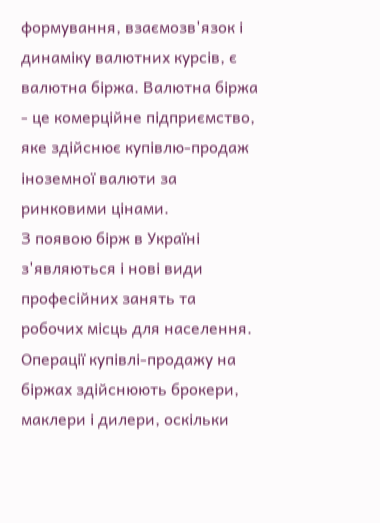формування, взаємозв'язок і динаміку валютних курсів, є валютна біржа. Валютна біржа - це комерційне підприємство, яке здійснює купівлю-продаж іноземної валюти за ринковими цінами.
З появою бірж в Україні з'являються і нові види професійних занять та робочих місць для населення. Операції купівлі-продажу на біржах здійснюють брокери, маклери і дилери, оскільки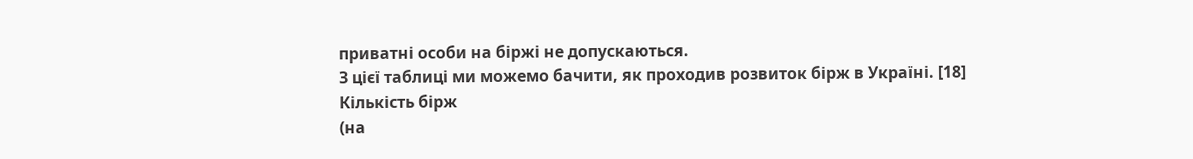приватні особи на біржі не допускаються.
З цієї таблиці ми можемо бачити, як проходив розвиток бірж в Україні. [18]
Кількість бірж
(на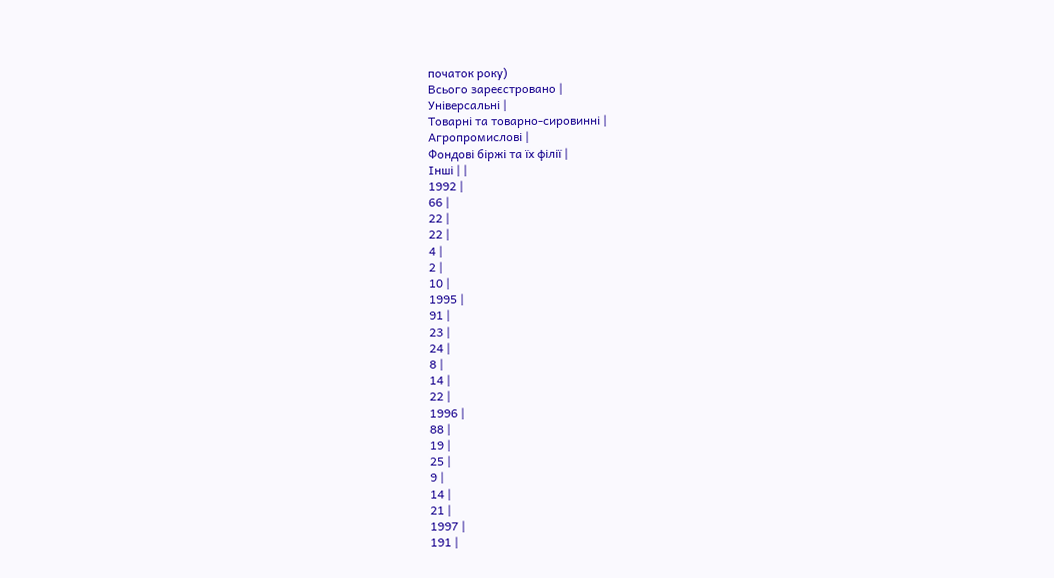початок року)
Всього зареєстровано |
Універсальні |
Товарні та товарно-сировинні |
Агропромислові |
Фондові біржі та їх філії |
Інші | |
1992 |
66 |
22 |
22 |
4 |
2 |
10 |
1995 |
91 |
23 |
24 |
8 |
14 |
22 |
1996 |
88 |
19 |
25 |
9 |
14 |
21 |
1997 |
191 |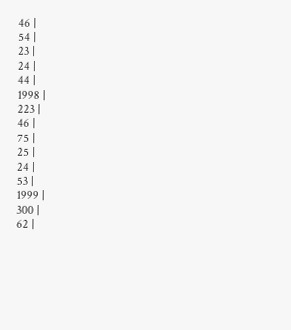46 |
54 |
23 |
24 |
44 |
1998 |
223 |
46 |
75 |
25 |
24 |
53 |
1999 |
300 |
62 |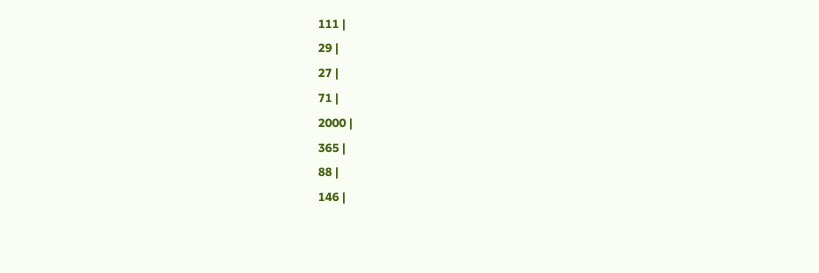111 |
29 |
27 |
71 |
2000 |
365 |
88 |
146 |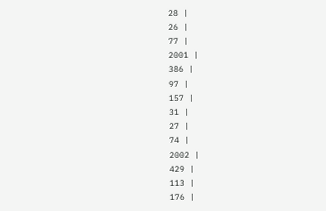28 |
26 |
77 |
2001 |
386 |
97 |
157 |
31 |
27 |
74 |
2002 |
429 |
113 |
176 |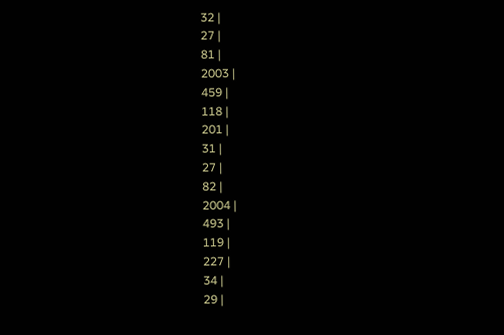32 |
27 |
81 |
2003 |
459 |
118 |
201 |
31 |
27 |
82 |
2004 |
493 |
119 |
227 |
34 |
29 |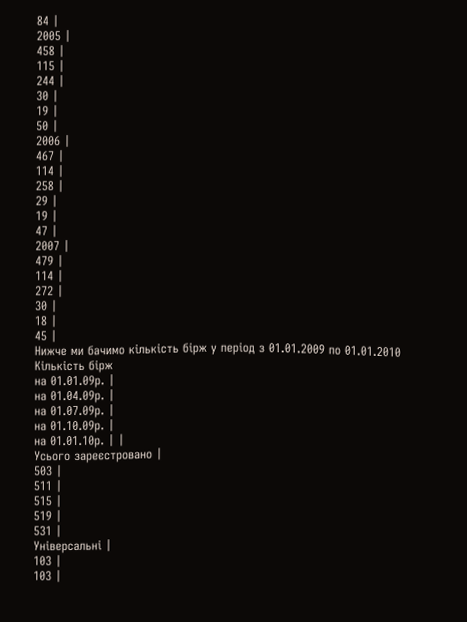84 |
2005 |
458 |
115 |
244 |
30 |
19 |
50 |
2006 |
467 |
114 |
258 |
29 |
19 |
47 |
2007 |
479 |
114 |
272 |
30 |
18 |
45 |
Нижче ми бачимо кількість бірж у період з 01.01.2009 по 01.01.2010
Кількість бірж
на 01.01.09р. |
на 01.04.09р. |
на 01.07.09р. |
на 01.10.09р. |
на 01.01.10р. | |
Усього зареєстровано |
503 |
511 |
515 |
519 |
531 |
Універсальні |
103 |
103 |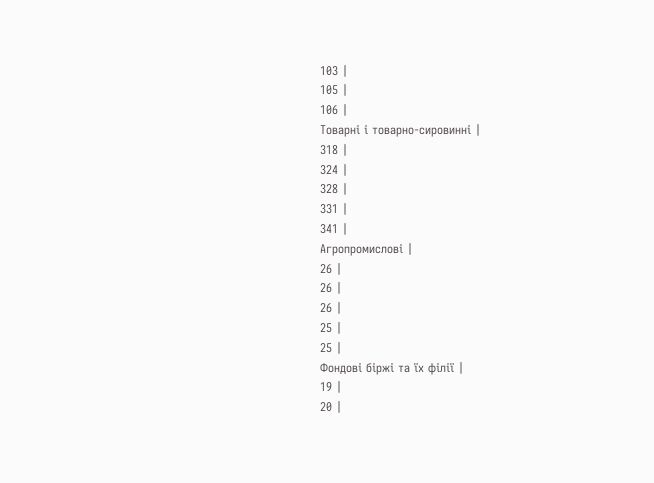103 |
105 |
106 |
Товарні і товарно-сировинні |
318 |
324 |
328 |
331 |
341 |
Агропромислові |
26 |
26 |
26 |
25 |
25 |
Фондові біржі та їх філії |
19 |
20 |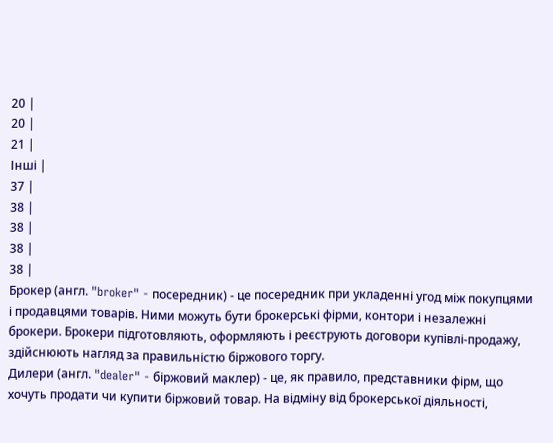20 |
20 |
21 |
Інші |
37 |
38 |
38 |
38 |
38 |
Брокер (англ. "broker" - посередник) - це посередник при укладенні угод між покупцями і продавцями товарів. Ними можуть бути брокерські фірми, контори і незалежні брокери. Брокери підготовляють, оформляють і реєструють договори купівлі-продажу, здійснюють нагляд за правильністю біржового торгу.
Дилери (англ. "dealer" - біржовий маклер) - це, як правило, представники фірм, що хочуть продати чи купити біржовий товар. На відміну від брокерської діяльності,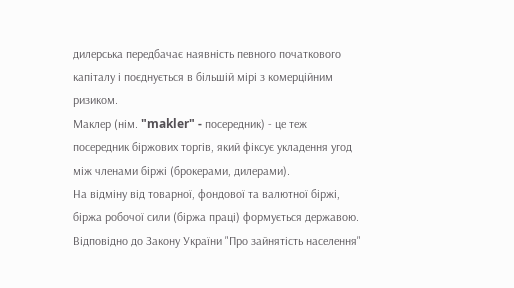дилерська передбачає наявність певного початкового капіталу і поєднується в більшій мірі з комерційним ризиком.
Маклер (нім. "makler" - посередник) - це теж посередник біржових торгів, який фіксує укладення угод між членами біржі (брокерами, дилерами).
На відміну від товарної, фондової та валютної біржі, біржа робочої сили (біржа праці) формується державою. Відповідно до Закону України "Про зайнятість населення"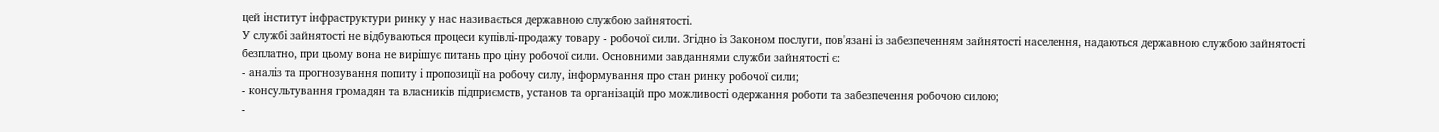цей інститут інфраструктури ринку у нас називається державною службою зайнятості.
У службі зайнятості не відбуваються процеси купівлі-продажу товару - робочої сили. Згідно із Законом послуги, пов'язані із забезпеченням зайнятості населення, надаються державною службою зайнятості безплатно, при цьому вона не вирішує питань про ціну робочої сили. Основними завданнями служби зайнятості є:
- аналіз та прогнозування попиту і пропозиції на робочу силу, інформування про стан ринку робочої сили;
- консультування громадян та власників підприємств, установ та організацій про можливості одержання роботи та забезпечення робочою силою;
-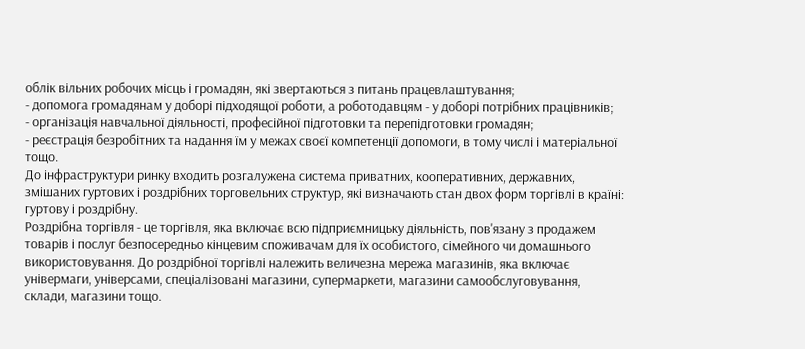облік вільних робочих місць і громадян, які звертаються з питань працевлаштування;
- допомога громадянам у доборі підходящої роботи, а роботодавцям - у доборі потрібних працівників;
- організація навчальної діяльності, професійної підготовки та перепідготовки громадян;
- реєстрація безробітних та надання їм у межах своєї компетенції допомоги, в тому числі і матеріальної тощо.
До інфраструктури ринку входить розгалужена система приватних, кооперативних, державних, змішаних гуртових і роздрібних торговельних структур, які визначають стан двох форм торгівлі в країні: гуртову і роздрібну.
Роздрібна торгівля - це торгівля, яка включає всю підприємницьку діяльність, пов'язану з продажем товарів і послуг безпосередньо кінцевим споживачам для їх особистого, сімейного чи домашнього використовування. До роздрібної торгівлі належить величезна мережа магазинів, яка включає універмаги, універсами, спеціалізовані магазини, супермаркети, магазини самообслуговування, склади, магазини тощо.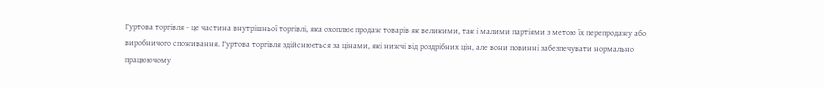Гуртова торгівля - це частина внутрішньої торгівлі, яка охоплює продаж товарів як великими, так і малими партіями з метою їх перепродажу або виробничого споживання. Гуртова торгівля здійснюється за цінами, які нижчі від роздрібних цін, але вони повинні забезпечувати нормально працюючому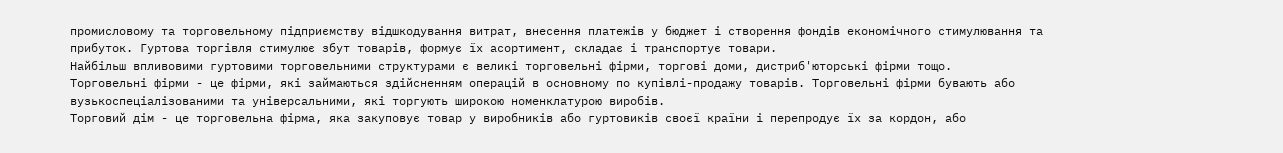промисловому та торговельному підприємству відшкодування витрат, внесення платежів у бюджет і створення фондів економічного стимулювання та прибуток. Гуртова торгівля стимулює збут товарів, формує їх асортимент, складає і транспортує товари.
Найбільш впливовими гуртовими торговельними структурами є великі торговельні фірми, торгові доми, дистриб'юторські фірми тощо.
Торговельні фірми - це фірми, які займаються здійсненням операцій в основному по купівлі-продажу товарів. Торговельні фірми бувають або вузькоспеціалізованими та універсальними, які торгують широкою номенклатурою виробів.
Торговий дім - це торговельна фірма, яка закуповує товар у виробників або гуртовиків своєї країни і перепродує їх за кордон, або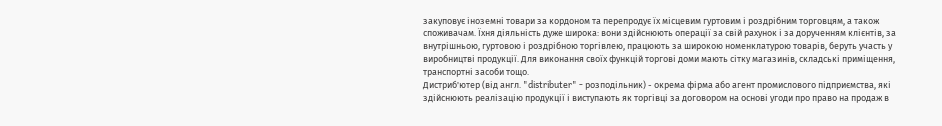закуповує іноземні товари за кордоном та перепродує їх місцевим гуртовим і роздрібним торговцям, а також споживачам. Їхня діяльність дуже широка: вони здійснюють операції за свій рахунок і за дорученням клієнтів, за внутрішньою, гуртовою і роздрібною торгівлею, працюють за широкою номенклатурою товарів, беруть участь у виробництві продукції. Для виконання своїх функцій торгові доми мають сітку магазинів, складські приміщення, транспортні засоби тощо.
Дистриб'ютер (від англ. "distributer" - розподільник) - окрема фірма або агент промислового підприємства, які здійснюють реалізацію продукції і виступають як торгівці за договором на основі угоди про право на продаж в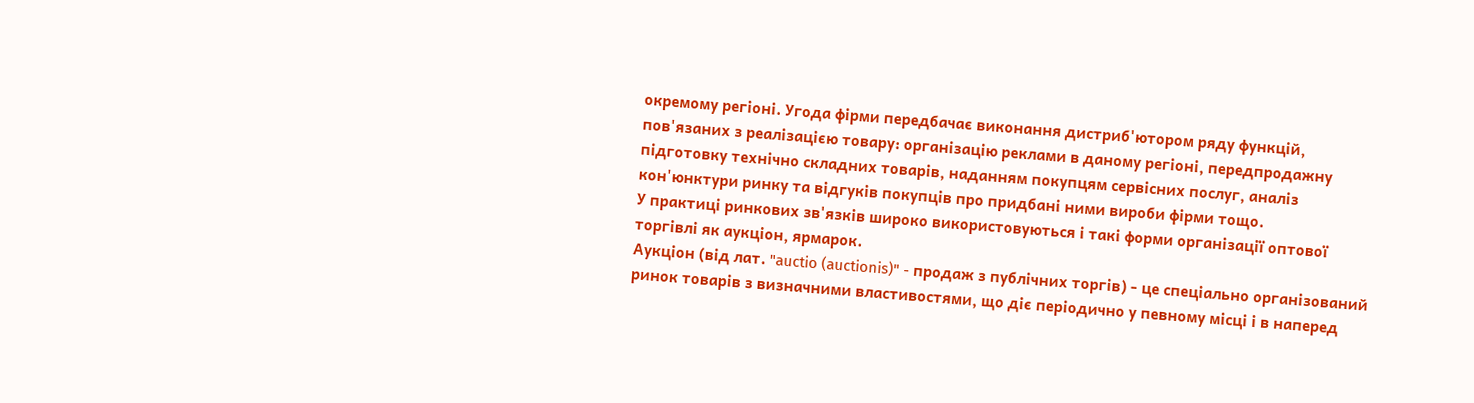окремому регіоні. Угода фірми передбачає виконання дистриб'ютором ряду функцій, пов'язаних з реалізацією товару: організацію реклами в даному регіоні, передпродажну підготовку технічно складних товарів, наданням покупцям сервісних послуг, аналіз кон'юнктури ринку та відгуків покупців про придбані ними вироби фірми тощо.
У практиці ринкових зв'язків широко використовуються і такі форми організації оптової торгівлі як аукціон, ярмарок.
Аукціон (від лат. "auctio (auctionis)" - продаж з публічних торгів) - це спеціально організований ринок товарів з визначними властивостями, що діє періодично у певному місці і в наперед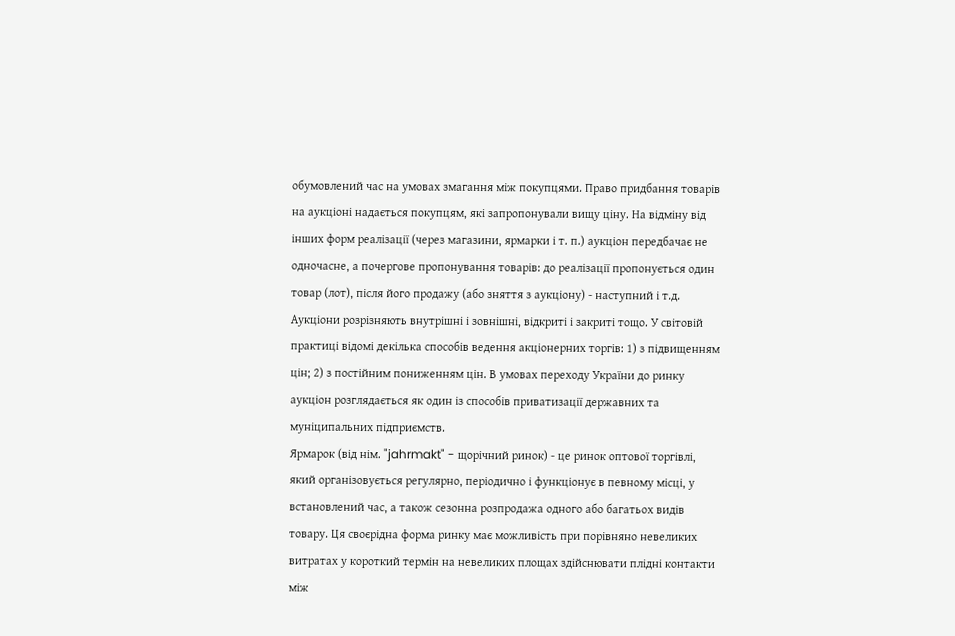обумовлений час на умовах змагання між покупцями. Право придбання товарів на аукціоні надається покупцям, які запропонували вищу ціну. На відміну від інших форм реалізації (через магазини, ярмарки і т. п.) аукціон передбачає не одночасне, а почергове пропонування товарів: до реалізації пропонується один товар (лот), після його продажу (або зняття з аукціону) - наступний і т.д.
Аукціони розрізняють внутрішні і зовнішні, відкриті і закриті тощо. У світовій практиці відомі декілька способів ведення акціонерних торгів: 1) з підвищенням цін; 2) з постійним пониженням цін. В умовах переходу України до ринку аукціон розглядається як один із способів приватизації державних та муніципальних підприємств.
Ярмарок (від нім. "jahrmakt" - щорічний ринок) - це ринок оптової торгівлі, який організовується регулярно, періодично і функціонує в певному місці, у встановлений час, а також сезонна розпродажа одного або багатьох видів товару. Ця своєрідна форма ринку має можливість при порівняно невеликих витратах у короткий термін на невеликих площах здійснювати плідні контакти між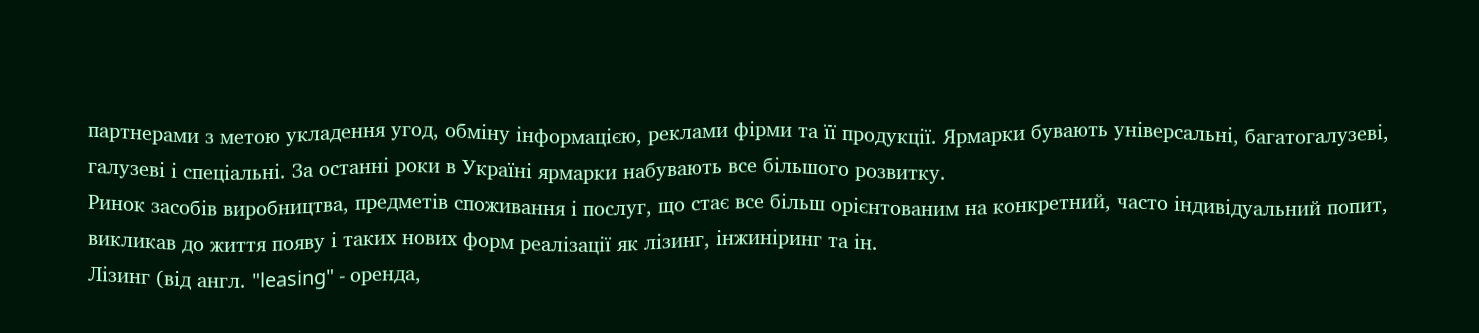партнерами з метою укладення угод, обміну інформацією, реклами фірми та її продукції. Ярмарки бувають універсальні, багатогалузеві, галузеві і спеціальні. За останні роки в Україні ярмарки набувають все більшого розвитку.
Ринок засобів виробництва, предметів споживання і послуг, що стає все більш орієнтованим на конкретний, часто індивідуальний попит, викликав до життя появу і таких нових форм реалізації як лізинг, інжиніринг та ін.
Лізинг (від англ. "leasing" - оренда,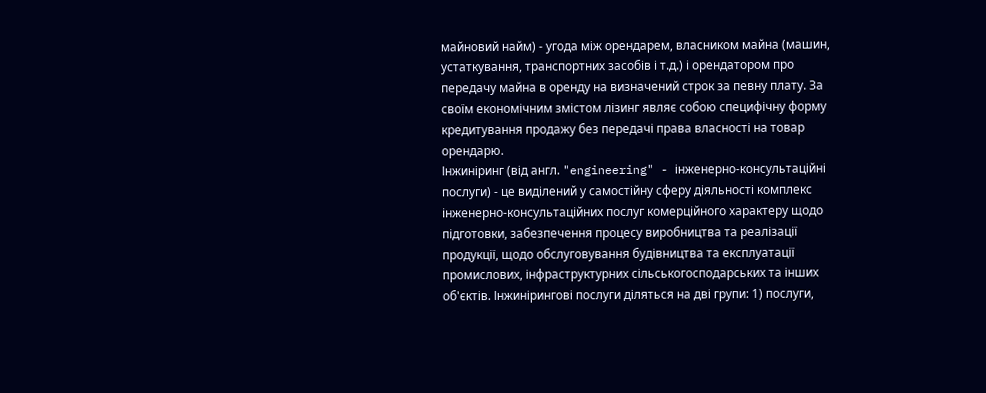майновий найм) - угода між орендарем, власником майна (машин, устаткування, транспортних засобів і т.д.) і орендатором про передачу майна в оренду на визначений строк за певну плату. За своїм економічним змістом лізинг являє собою специфічну форму кредитування продажу без передачі права власності на товар орендарю.
Інжиніринг (від англ. "engineering" - інженерно-консультаційні послуги) - це виділений у самостійну сферу діяльності комплекс інженерно-консультаційних послуг комерційного характеру щодо підготовки, забезпечення процесу виробництва та реалізації продукції, щодо обслуговування будівництва та експлуатації промислових, інфраструктурних сільськогосподарських та інших об'єктів. Інжинірингові послуги діляться на дві групи: 1) послуги,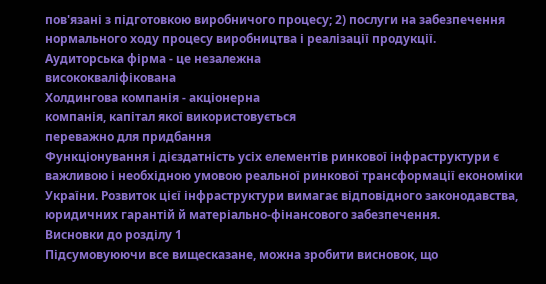пов'язані з підготовкою виробничого процесу; 2) послуги на забезпечення нормального ходу процесу виробництва і реалізації продукції.
Аудиторська фірма - це незалежна
висококваліфікована
Холдингова компанія - акціонерна
компанія, капітал якої використовується
переважно для придбання
Функціонування і дієздатність усіх елементів ринкової інфраструктури є важливою і необхідною умовою реальної ринкової трансформації економіки України. Розвиток цієї інфраструктури вимагає відповідного законодавства, юридичних гарантій й матеріально-фінансового забезпечення.
Висновки до розділу 1
Підсумовуюючи все вищесказане, можна зробити висновок, що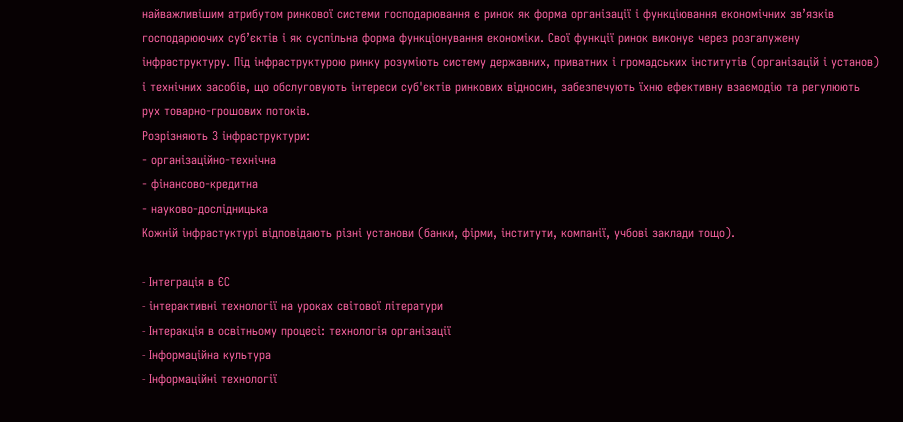найважливішим атрибутом ринкової системи господарювання є ринок як форма організації і функціювання економічних зв’язків господарюючих суб’єктів і як суспільна форма функціонування економіки. Свої функції ринок виконує через розгалужену інфраструктуру. Під інфраструктурою ринку розуміють систему державних, приватних і громадських інститутів (організацій і установ) і технічних засобів, що обслуговують інтереси суб'єктів ринкових відносин, забезпечують їхню ефективну взаємодію та регулюють рух товарно-грошових потоків.
Розрізняють 3 інфраструктури:
- організаційно-технічна
- фінансово-кредитна
- науково-дослідницька
Кожній інфрастуктурі відповідають різні установи (банки, фірми, інститути, компанії, учбові заклади тощо).

- Iнтеграція в ЄС
- iнтерактивні технології на уроках світової літератури
- Iнтеракція в освітньому процесі: технологія організації
- Iнформаційна культура
- Iнформаційні технології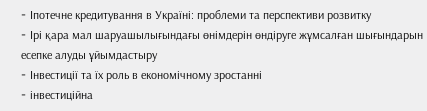- Iпотечне кредитування в Україні: проблеми та перспективи розвитку
- Iрі қара мал шаруашылығындағы өнімдерін өндіруге жұмсалған шығындарын есепке алуды ұйымдастыру
- Iнвестицiї та їх роль в економiчному зростаннi
- iнвестиційна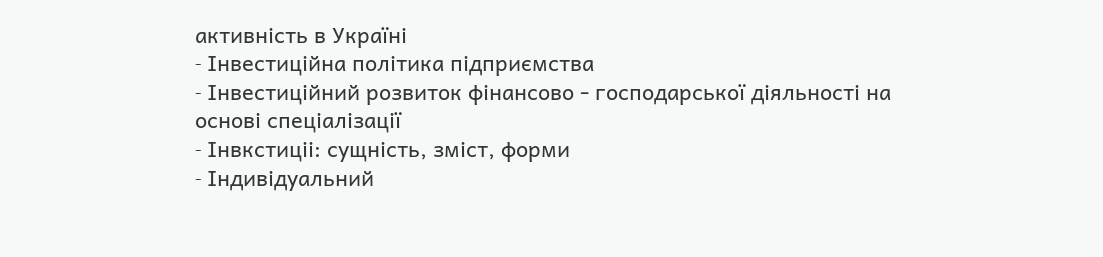активність в Україні
- Iнвестиційна політика підприємства
- Iнвестиційний розвиток фінансово - господарської діяльності на основі спеціалізації
- Iнвкстицii: сущнiсть, змiст, форми
- Iндивідуальний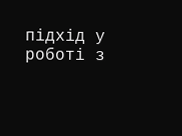підхід у роботі з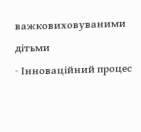важковиховуваними дітьми
- Iнноваційний процес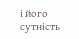і йогo сутність